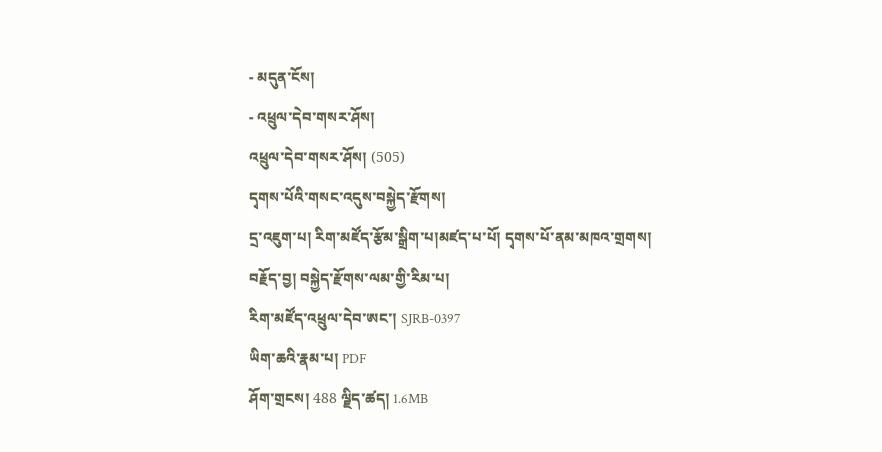- མདུན་ངོས།
- འཕྲུལ་དེབ་གསར་ཤོས།
འཕྲུལ་དེབ་གསར་ཤོས། (505)
དྭགས་པོའི་གསང་འདུས་བསྐྱེད་རྫོགས།
དྲ་འཇུག་པ། རིག་མཛོད་རྩོམ་སྒྲིག་པ།མཛད་པ་པོ། དྭགས་པོ་ནམ་མཁའ་གྲགས།
བརྗོད་བྱ། བསྐྱེད་རྫོགས་ལམ་གྱི་རིམ་པ།
རིག་མཛོད་འཕྲུལ་དེབ་ཨང་། SJRB-0397
ཡིག་ཆའི་རྣམ་པ། PDF
ཤོག་གྲངས། 488 ལྗིད་ཚད། 1.6MB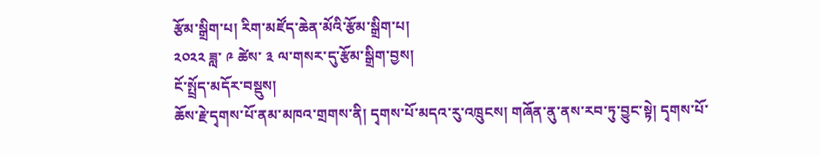རྩོམ་སྒྲིག་པ། རིག་མཛོད་ཆེན་མོའི་རྩོམ་སྒྲིག་པ།
༢༠༢༢ ཟླ་ ༩ ཚེས་ ༣ ལ་གསར་དུ་རྩོམ་སྒྲིག་བྱས།
ངོ་སྤྲོད་མདོར་བསྡུས།
ཆོས་རྗེ་དྭགས་པོ་ནམ་མཁའ་གྲགས་ནི། དྭགས་པོ་མདའ་རུ་འཁྲུངས། གཞོན་ནུ་ནས་རབ་ཏུ་བྱུང་སྟེ། དྭགས་པོ་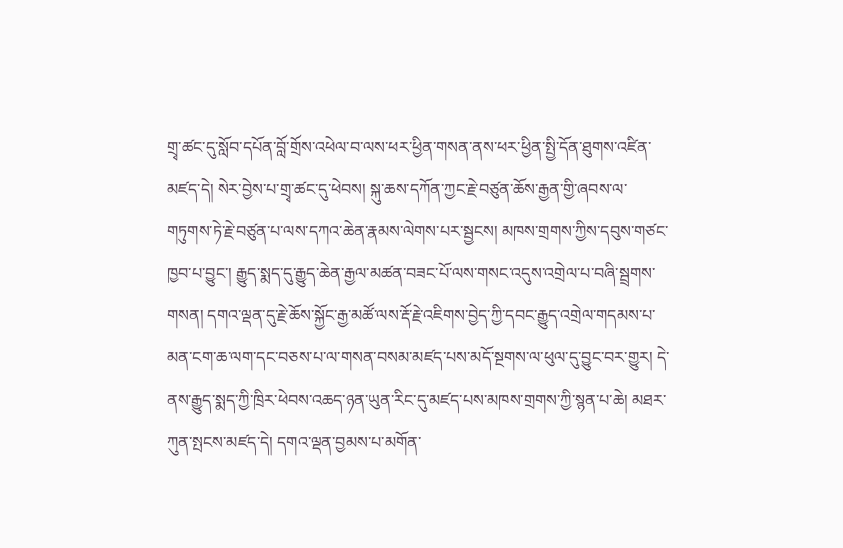གྲྭ་ཚང་དུ་སློབ་དཔོན་བློ་གྲོས་འཕེལ་བ་ལས་ཕར་ཕྱིན་གསན་ནས་ཕར་ཕྱིན་སྤྱི་དོན་ཐུགས་འཛིན་མཛད་དེ། སེར་བྱེས་པ་གྲྭ་ཚང་དུ་ཕེབས། སྐུ་ཆས་དཀོན་ཀྱང་རྗེ་བཙུན་ཆོས་རྒྱན་གྱི་ཞབས་ལ་གཏུགས་ཏེ་རྗེ་བཙུན་པ་ལས་དཀའ་ཆེན་རྣམས་ལེགས་པར་སྦྱངས། མཁས་གྲགས་ཀྱིས་དབུས་གཙང་ཁྱབ་པ་བྱུང་། རྒྱུད་སྨད་དུ་རྒྱུད་ཆེན་རྒྱལ་མཚན་བཟང་པོ་ལས་གསང་འདུས་འགྲེལ་པ་བཞི་སྦྲགས་གསན། དགའ་ལྡན་དུ་རྗེ་ཆོས་སྐྱོང་རྒྱ་མཚོ་ལས་རྡོ་རྗེ་འཇིགས་བྱེད་ཀྱི་དབང་རྒྱུད་འགྲེལ་གདམས་པ་མན་ངག་ཆ་ལག་དང་བཅས་པ་ལ་གསན་བསམ་མཛད་པས་མདོ་སྔགས་ལ་ཕུལ་དུ་བྱུང་བར་གྱུར། དེ་ནས་རྒྱུད་སྨད་ཀྱི་ཁྲིར་ཕེབས་འཆད་ཉན་ཡུན་རིང་དུ་མཛད་པས་མཁས་གྲགས་ཀྱི་སྙན་པ་ཆེ། མཐར་ཀུན་སྤངས་མཛད་དེ། དགའ་ལྡན་བྱམས་པ་མགོན་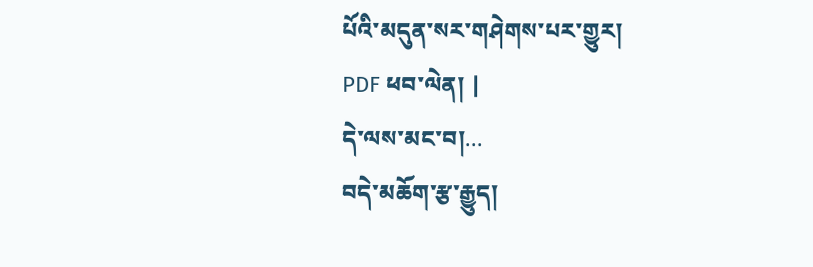པོའི་མདུན་སར་གཤེགས་པར་གྱུར།
PDF ཕབ་ལེན། |
དེ་ལས་མང་བ།...
བདེ་མཆོག་རྩ་རྒྱུད།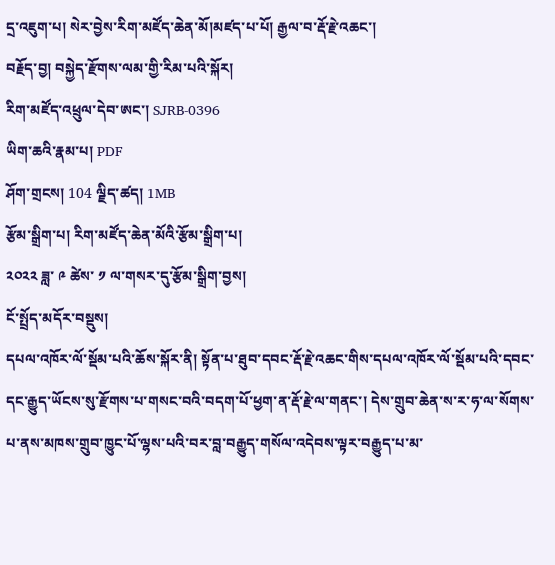དྲ་འཇུག་པ། སེར་བྱེས་རིག་མཛོད་ཆེན་མོ།མཛད་པ་པོ། རྒྱལ་བ་རྡོ་རྗེ་འཆང་།
བརྗོད་བྱ། བསྐྱེད་རྫོགས་ལམ་གྱི་རིམ་པའི་སྐོར།
རིག་མཛོད་འཕྲུལ་དེབ་ཨང་། SJRB-0396
ཡིག་ཆའི་རྣམ་པ། PDF
ཤོག་གྲངས། 104 ལྗིད་ཚད། 1MB
རྩོམ་སྒྲིག་པ། རིག་མཛོད་ཆེན་མོའི་རྩོམ་སྒྲིག་པ།
༢༠༢༢ ཟླ་ ༩ ཚེས་ ༡ ལ་གསར་དུ་རྩོམ་སྒྲིག་བྱས།
ངོ་སྤྲོད་མདོར་བསྡུས།
དཔལ་འཁོར་ལོ་སྡོམ་པའི་ཆོས་སྐོར་ནི། སྟོན་པ་ཐུབ་དབང་རྡོ་རྗེ་འཆང་གིས་དཔལ་འཁོར་ལོ་སྡོམ་པའི་དབང་དང་རྒྱུད་ཡོངས་སུ་རྫོགས་པ་གསང་བའི་བདག་པོ་ཕྱག་ན་རྡོ་རྗེ་ལ་གནང་། དེས་གྲུབ་ཆེན་ས་ར་ཧ་ལ་སོགས་པ་ནས་མཁས་གྲུབ་ཁྱུང་པོ་ལྷས་པའི་བར་བླ་བརྒྱུད་གསོལ་འདེབས་ལྟར་བརྒྱུད་པ་མ་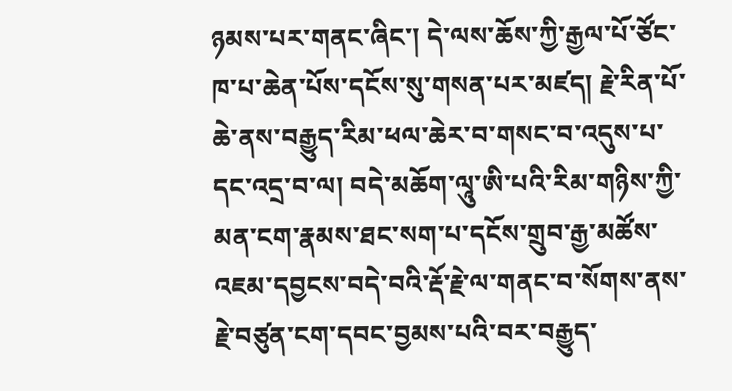ཉམས་པར་གནང་ཞིང་། དེ་ལས་ཆོས་ཀྱི་རྒྱལ་པོ་ཙོང་ཁ་པ་ཆེན་པོས་དངོས་སུ་གསན་པར་མཛད། རྗེ་རིན་པོ་ཆེ་ནས་བརྒྱུད་རིམ་ཕལ་ཆེར་བ་གསང་བ་འདུས་པ་དང་འདྲ་བ་ལ། བདེ་མཆོག་ལཱུ་ཨི་པའི་རིམ་གཉིས་ཀྱི་མན་ངག་རྣམས་ཐང་སག་པ་དངོས་གྲུབ་རྒྱ་མཚོས་འཇམ་དབྱངས་བདེ་བའི་རྡོ་རྗེ་ལ་གནང་བ་སོགས་ནས་རྗེ་བཙུན་ངག་དབང་བྱམས་པའི་བར་བརྒྱུད་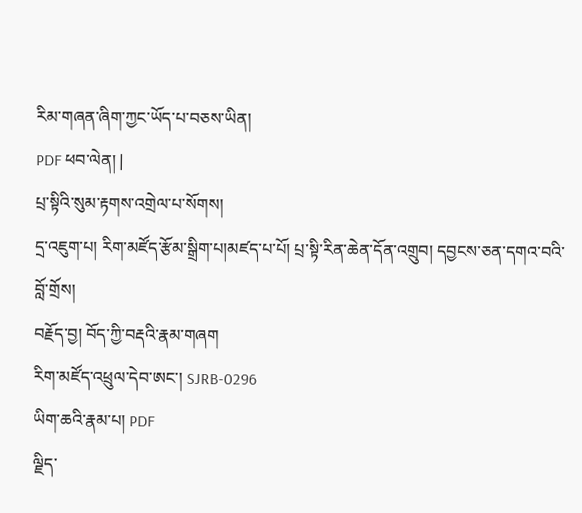རིམ་གཞན་ཞིག་ཀྱང་ཡོད་པ་བཅས་ཡིན།
PDF ཕབ་ལེན། |
པྲ་སྟིའི་སུམ་རྟགས་འགྲེལ་པ་སོགས།
དྲ་འཇུག་པ། རིག་མཛོད་རྩོམ་སྒྲིག་པ།མཛད་པ་པོ། པྲ་སྟི་རིན་ཆེན་དོན་འགྲུབ། དབྱངས་ཅན་དགའ་བའི་བློ་གྲོས།
བརྗོད་བྱ། བོད་ཀྱི་བརྡའི་རྣམ་གཞག
རིག་མཛོད་འཕྲུལ་དེབ་ཨང་། SJRB-0296
ཡིག་ཆའི་རྣམ་པ། PDF
ལྗིད་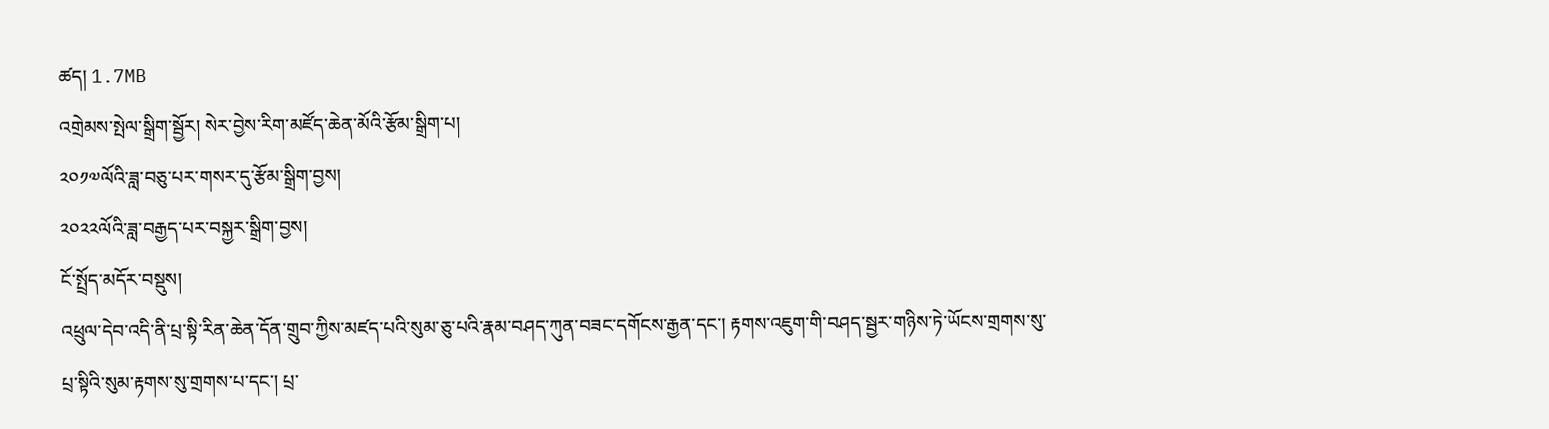ཚད། 1.7MB
འགྲེམས་སྤེལ་སྒྲིག་སྦྱོར། སེར་བྱེས་རིག་མཛོད་ཆེན་མོའི་རྩོམ་སྒྲིག་པ།
༢༠༡༧ལོའི་ཟླ་བཅུ་པར་གསར་དུ་རྩོམ་སྒྲིག་བྱས།
༢༠༢༢ལོའི་ཟླ་བརྒྱད་པར་བསྐྱར་སྒྲིག་བྱས།
ངོ་སྤྲོད་མདོར་བསྡུས།
འཕྲུལ་དེབ་འདི་ནི་པྲ་སྟི་རིན་ཆེན་དོན་གྲུབ་ཀྱིས་མཛད་པའི་སུམ་ཅུ་པའི་རྣམ་བཤད་ཀུན་བཟང་དགོངས་རྒྱན་དང་། རྟགས་འཇུག་གི་བཤད་སྦྱར་གཉིས་ཏེ་ཡོངས་གྲགས་སུ་པྲ་སྟིའི་སུམ་རྟགས་སུ་གྲགས་པ་དང་། པྲ་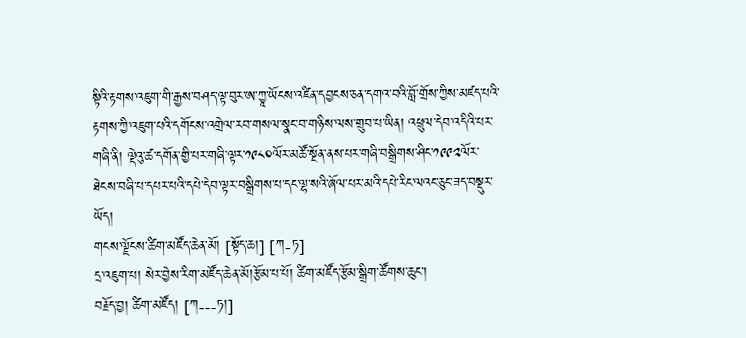སྟིའི་རྟགས་འཇུག་གི་རྒྱས་བཤད་ལྟ་བུར་ཨ་ཀྱཱ་ཡོངས་འཛིན་དབྱངས་ཅན་དགའ་བའི་བློ་གྲོས་ཀྱིས་མཛད་པའི་རྟགས་ཀྱི་འཇུག་པའི་དགོངས་འགྲེལ་རབ་གསལ་སྣང་བ་གཉིས་ལས་གྲུབ་པ་ཡིན། འཕྲུལ་དེབ་འདིའི་པར་གཞི་ནི། ལྡེའུ་ཚ་དགོན་གྱི་པར་གཞི་ལྟར་༡༩༨༠ལོར་མཚོ་སྔོན་ནས་པར་གཞི་བསྒྲིགས་ཤིང་༡༩༩༢ལོར་ཐེངས་བཞི་པ་དཔར་པའི་དཔེ་དེབ་ལྟར་བསྒྲིགས་པ་དང་ལྷ་སའི་ཞོལ་པར་མའི་དཔེ་རིང་ལའང་ཅུང་ཟད་བསྡུར་ཡོད།
གངས་ལྗོངས་ཚིག་མཛོད་ཆེན་མོ། [སྟོད་ཆ།] [ཀ-ཏ]
དྲ་འཇུག་པ། སེར་བྱེས་རིག་མཛོད་ཆེན་མོ།རྩོམ་པ་པོ། ཚིག་མཛོད་རྩོམ་སྒྲིག་ཚོགས་ཆུང་།
བརྗོད་བྱ། ཚིག་མཛོད། [ཀ---ཏ།]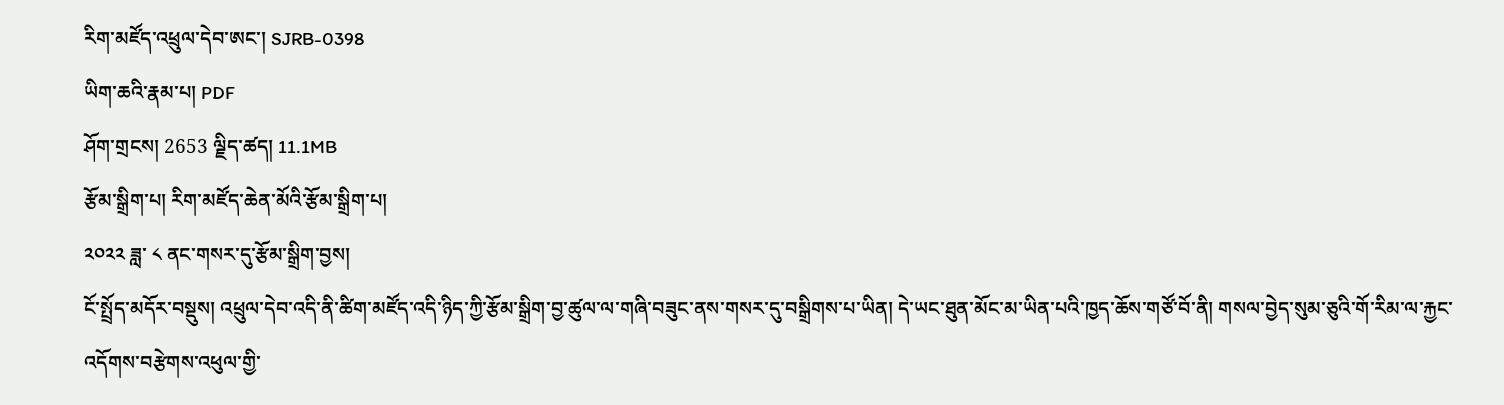རིག་མཛོད་འཕྲུལ་དེབ་ཨང་། SJRB-0398
ཡིག་ཆའི་རྣམ་པ། PDF
ཤོག་གྲངས། 2653 ལྗིད་ཚད། 11.1MB
རྩོམ་སྒྲིག་པ། རིག་མཛོད་ཆེན་མོའི་རྩོམ་སྒྲིག་པ།
༢༠༢༢ ཟླ་ ༨ ནང་གསར་དུ་རྩོམ་སྒྲིག་བྱས།
ངོ་སྤྲོད་མདོར་བསྡུས། འཕྲུལ་དེབ་འདི་ནི་ཚིག་མཛོད་འདི་ཉིད་ཀྱི་རྩོམ་སྒྲིག་བྱ་ཚུལ་ལ་གཞི་བཟུང་ནས་གསར་དུ་བསྒྲིགས་པ་ཡིན། དེ་ཡང་ཐུན་མོང་མ་ཡིན་པའི་ཁྱད་ཆོས་གཙོ་བོ་ནི། གསལ་བྱེད་སུམ་ཅུའི་གོ་རིམ་ལ་རྐྱང་འདོགས་བརྩེགས་འཕུལ་གྱི་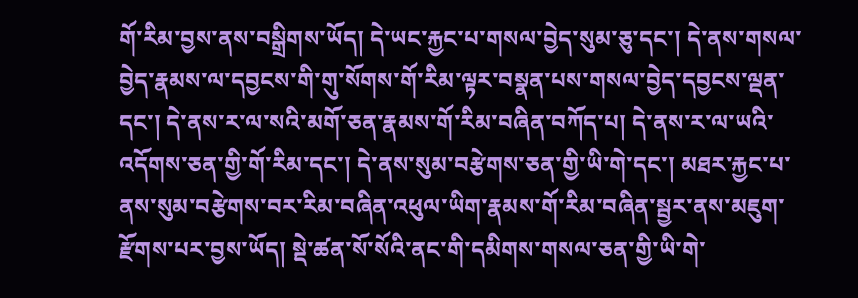གོ་རིམ་བྱས་ནས་བསྒྲིགས་ཡོད། དེ་ཡང་རྐྱང་པ་གསལ་བྱེད་སུམ་ཅུ་དང་། དེ་ནས་གསལ་བྱེད་རྣམས་ལ་དབྱངས་གི་གུ་སོགས་གོ་རིམ་ལྟར་བསྣན་པས་གསལ་བྱེད་དབྱངས་ལྡན་དང་། དེ་ནས་ར་ལ་སའི་མགོ་ཅན་རྣམས་གོ་རིམ་བཞིན་བཀོད་པ། དེ་ནས་ར་ལ་ཡའི་འདོགས་ཅན་གྱི་གོ་རིམ་དང་། དེ་ནས་སུམ་བརྩེགས་ཅན་གྱི་ཡི་གེ་དང་། མཐར་རྐྱང་པ་ནས་སུམ་བརྩེགས་བར་རིམ་བཞིན་འཕུལ་ཡིག་རྣམས་གོ་རིམ་བཞིན་སྦྱར་ནས་མཇུག་རྫོགས་པར་བྱས་ཡོད། སྡེ་ཚན་སོ་སོའི་ནང་གི་དམིགས་གསལ་ཅན་གྱི་ཡི་གེ་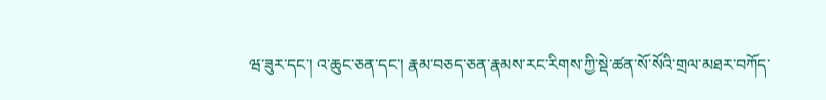ཝ་ཟུར་དང་། འ་ཆུང་ཅན་དང་། རྣམ་བཅད་ཅན་རྣམས་རང་རིགས་ཀྱི་སྡེ་ཚན་སོ་སོའི་གྲལ་མཐར་བཀོད་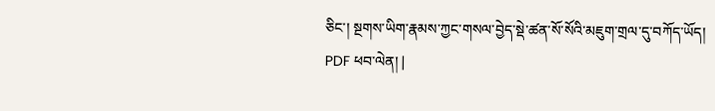ཅིང་། སྔགས་ཡིག་རྣམས་ཀྱང་གསལ་བྱེད་སྡེ་ཚན་སོ་སོའི་མཇུག་གྲལ་དུ་བཀོད་ཡོད།
PDF ཕབ་ལེན། |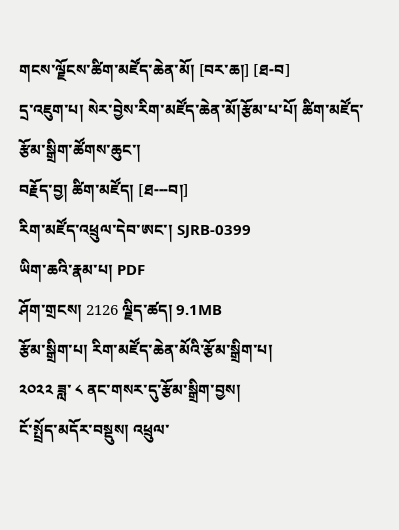གངས་ལྗོངས་ཚིག་མཛོད་ཆེན་མོ། [བར་ཆ།] [ཐ-བ]
དྲ་འཇུག་པ། སེར་བྱེས་རིག་མཛོད་ཆེན་མོ།རྩོམ་པ་པོ། ཚིག་མཛོད་རྩོམ་སྒྲིག་ཚོགས་ཆུང་།
བརྗོད་བྱ། ཚིག་མཛོད། [ཐ---བ།]
རིག་མཛོད་འཕྲུལ་དེབ་ཨང་། SJRB-0399
ཡིག་ཆའི་རྣམ་པ། PDF
ཤོག་གྲངས། 2126 ལྗིད་ཚད། 9.1MB
རྩོམ་སྒྲིག་པ། རིག་མཛོད་ཆེན་མོའི་རྩོམ་སྒྲིག་པ།
༢༠༢༢ ཟླ་ ༨ ནང་གསར་དུ་རྩོམ་སྒྲིག་བྱས།
ངོ་སྤྲོད་མདོར་བསྡུས། འཕྲུལ་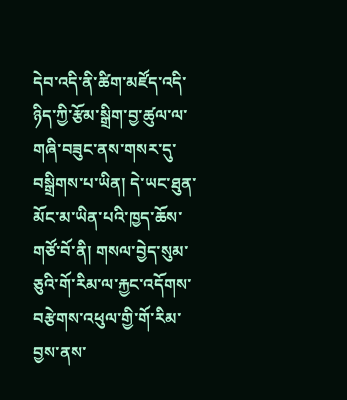དེབ་འདི་ནི་ཚིག་མཛོད་འདི་ཉིད་ཀྱི་རྩོམ་སྒྲིག་བྱ་ཚུལ་ལ་གཞི་བཟུང་ནས་གསར་དུ་བསྒྲིགས་པ་ཡིན། དེ་ཡང་ཐུན་མོང་མ་ཡིན་པའི་ཁྱད་ཆོས་གཙོ་བོ་ནི། གསལ་བྱེད་སུམ་ཅུའི་གོ་རིམ་ལ་རྐྱང་འདོགས་བརྩེགས་འཕུལ་གྱི་གོ་རིམ་བྱས་ནས་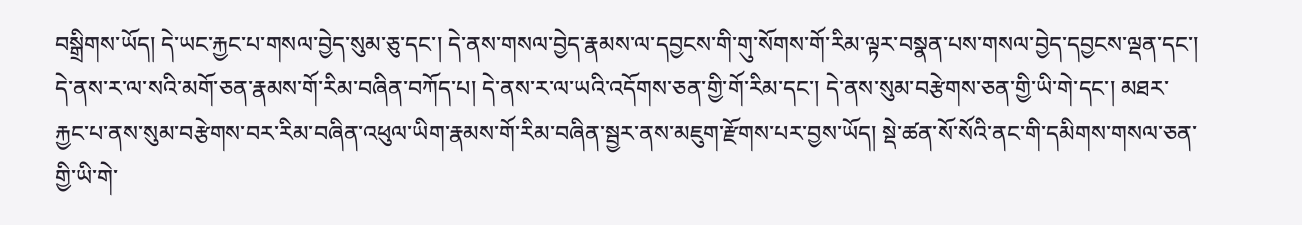བསྒྲིགས་ཡོད། དེ་ཡང་རྐྱང་པ་གསལ་བྱེད་སུམ་ཅུ་དང་། དེ་ནས་གསལ་བྱེད་རྣམས་ལ་དབྱངས་གི་གུ་སོགས་གོ་རིམ་ལྟར་བསྣན་པས་གསལ་བྱེད་དབྱངས་ལྡན་དང་། དེ་ནས་ར་ལ་སའི་མགོ་ཅན་རྣམས་གོ་རིམ་བཞིན་བཀོད་པ། དེ་ནས་ར་ལ་ཡའི་འདོགས་ཅན་གྱི་གོ་རིམ་དང་། དེ་ནས་སུམ་བརྩེགས་ཅན་གྱི་ཡི་གེ་དང་། མཐར་རྐྱང་པ་ནས་སུམ་བརྩེགས་བར་རིམ་བཞིན་འཕུལ་ཡིག་རྣམས་གོ་རིམ་བཞིན་སྦྱར་ནས་མཇུག་རྫོགས་པར་བྱས་ཡོད། སྡེ་ཚན་སོ་སོའི་ནང་གི་དམིགས་གསལ་ཅན་གྱི་ཡི་གེ་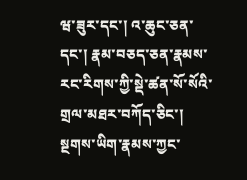ཝ་ཟུར་དང་། འ་ཆུང་ཅན་དང་། རྣམ་བཅད་ཅན་རྣམས་རང་རིགས་ཀྱི་སྡེ་ཚན་སོ་སོའི་གྲལ་མཐར་བཀོད་ཅིང་། སྔགས་ཡིག་རྣམས་ཀྱང་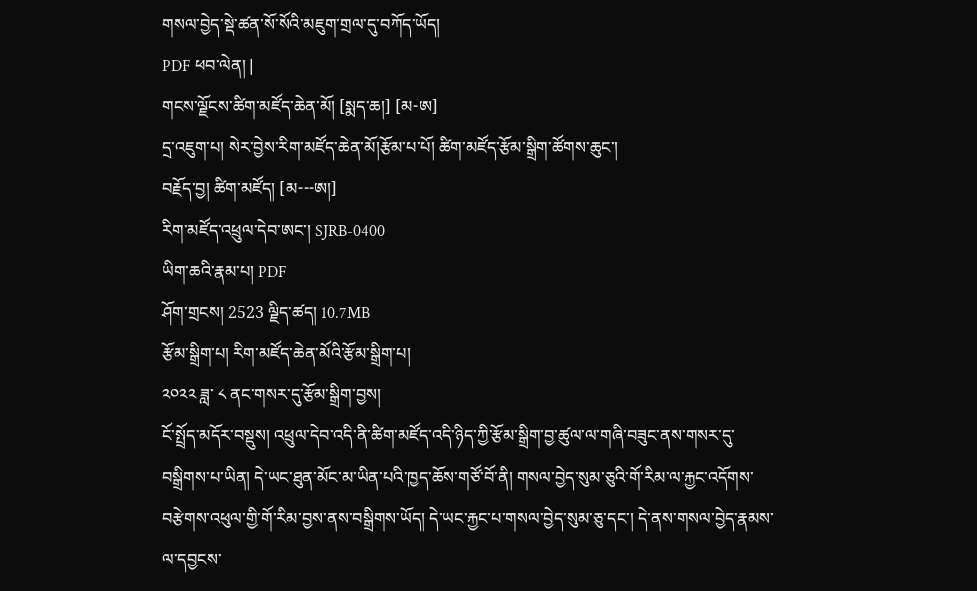གསལ་བྱེད་སྡེ་ཚན་སོ་སོའི་མཇུག་གྲལ་དུ་བཀོད་ཡོད།
PDF ཕབ་ལེན། |
གངས་ལྗོངས་ཚིག་མཛོད་ཆེན་མོ། [སྨད་ཆ།] [མ-ཨ]
དྲ་འཇུག་པ། སེར་བྱེས་རིག་མཛོད་ཆེན་མོ།རྩོམ་པ་པོ། ཚིག་མཛོད་རྩོམ་སྒྲིག་ཚོགས་ཆུང་།
བརྗོད་བྱ། ཚིག་མཛོད། [མ---ཨ།]
རིག་མཛོད་འཕྲུལ་དེབ་ཨང་། SJRB-0400
ཡིག་ཆའི་རྣམ་པ། PDF
ཤོག་གྲངས། 2523 ལྗིད་ཚད། 10.7MB
རྩོམ་སྒྲིག་པ། རིག་མཛོད་ཆེན་མོའི་རྩོམ་སྒྲིག་པ།
༢༠༢༢ ཟླ་ ༨ ནང་གསར་དུ་རྩོམ་སྒྲིག་བྱས།
ངོ་སྤྲོད་མདོར་བསྡུས། འཕྲུལ་དེབ་འདི་ནི་ཚིག་མཛོད་འདི་ཉིད་ཀྱི་རྩོམ་སྒྲིག་བྱ་ཚུལ་ལ་གཞི་བཟུང་ནས་གསར་དུ་བསྒྲིགས་པ་ཡིན། དེ་ཡང་ཐུན་མོང་མ་ཡིན་པའི་ཁྱད་ཆོས་གཙོ་བོ་ནི། གསལ་བྱེད་སུམ་ཅུའི་གོ་རིམ་ལ་རྐྱང་འདོགས་བརྩེགས་འཕུལ་གྱི་གོ་རིམ་བྱས་ནས་བསྒྲིགས་ཡོད། དེ་ཡང་རྐྱང་པ་གསལ་བྱེད་སུམ་ཅུ་དང་། དེ་ནས་གསལ་བྱེད་རྣམས་ལ་དབྱངས་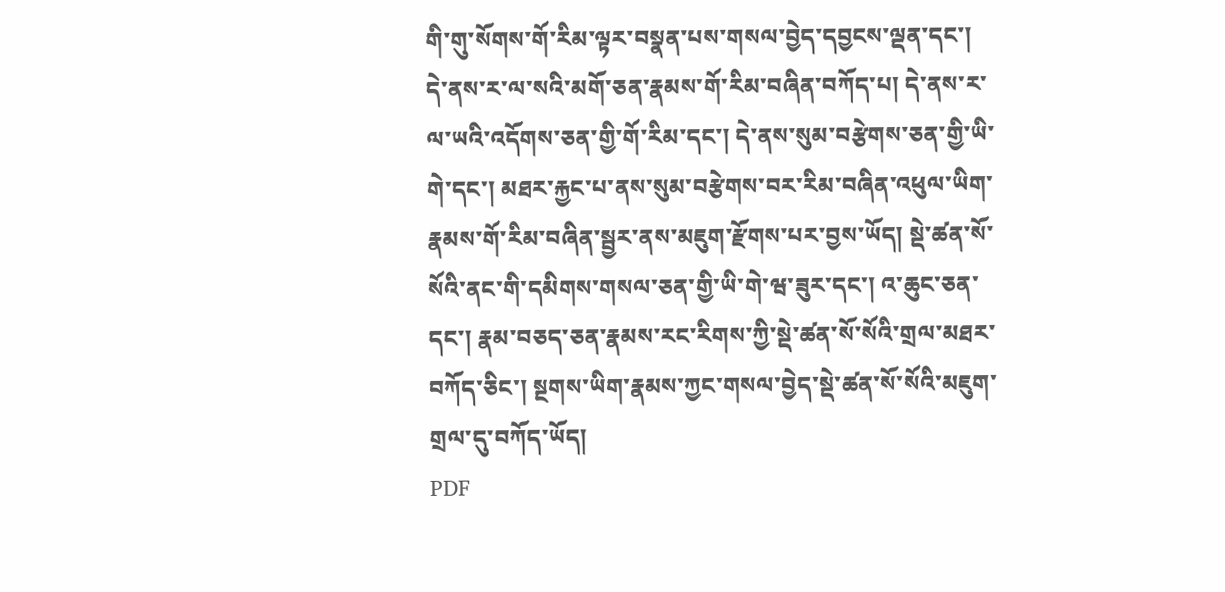གི་གུ་སོགས་གོ་རིམ་ལྟར་བསྣན་པས་གསལ་བྱེད་དབྱངས་ལྡན་དང་། དེ་ནས་ར་ལ་སའི་མགོ་ཅན་རྣམས་གོ་རིམ་བཞིན་བཀོད་པ། དེ་ནས་ར་ལ་ཡའི་འདོགས་ཅན་གྱི་གོ་རིམ་དང་། དེ་ནས་སུམ་བརྩེགས་ཅན་གྱི་ཡི་གེ་དང་། མཐར་རྐྱང་པ་ནས་སུམ་བརྩེགས་བར་རིམ་བཞིན་འཕུལ་ཡིག་རྣམས་གོ་རིམ་བཞིན་སྦྱར་ནས་མཇུག་རྫོགས་པར་བྱས་ཡོད། སྡེ་ཚན་སོ་སོའི་ནང་གི་དམིགས་གསལ་ཅན་གྱི་ཡི་གེ་ཝ་ཟུར་དང་། འ་ཆུང་ཅན་དང་། རྣམ་བཅད་ཅན་རྣམས་རང་རིགས་ཀྱི་སྡེ་ཚན་སོ་སོའི་གྲལ་མཐར་བཀོད་ཅིང་། སྔགས་ཡིག་རྣམས་ཀྱང་གསལ་བྱེད་སྡེ་ཚན་སོ་སོའི་མཇུག་གྲལ་དུ་བཀོད་ཡོད།
PDF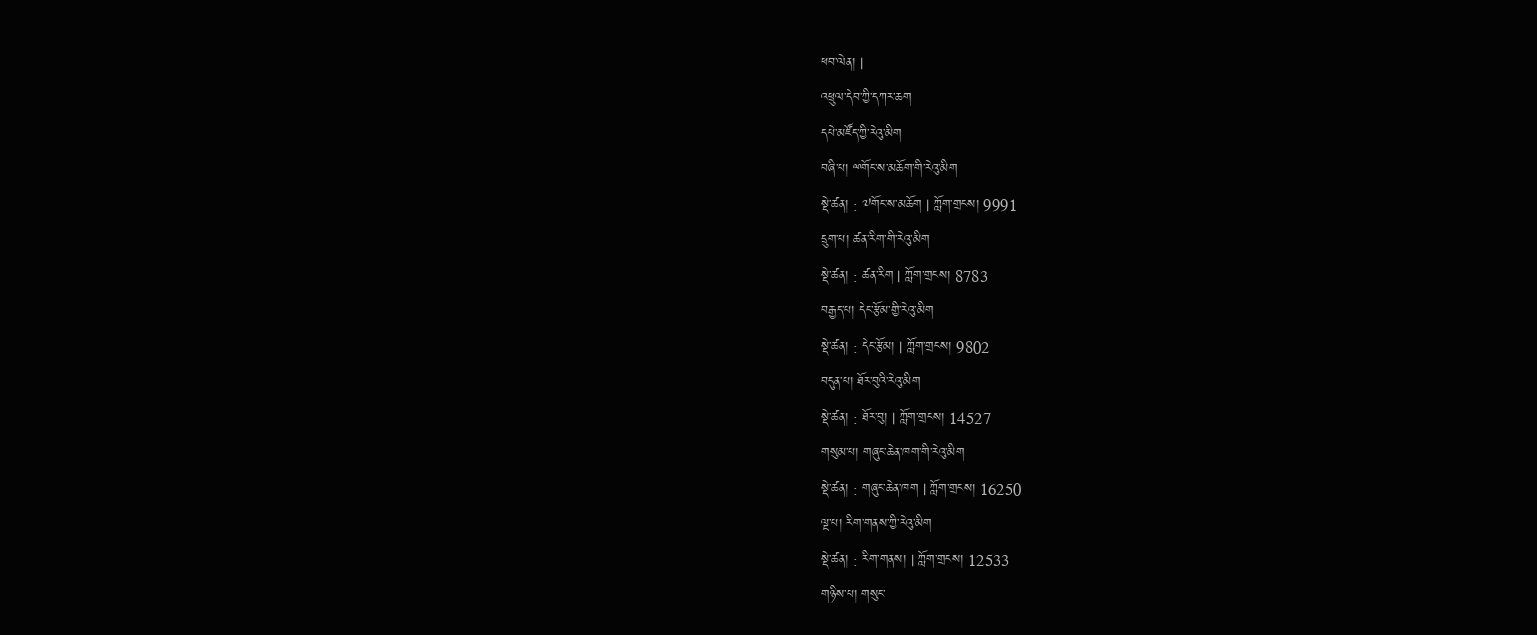ཕབ་ལེན། |
འཕྲུལ་དེབ་ཀྱི་དཀར་ཆག
དཔེ་མཛོད་ཀྱི་རེའུ་མིག
བཞི་པ། ྋགོང་ས་མཆོག་གི་རེའུ་མིག
སྡེ་ཚན། : ༧གོང་ས་མཆོག | ཀློག་གྲངས། 9991
དྲུག་པ། ཚན་རིག་གི་རེའུ་མིག
སྡེ་ཚན། : ཚན་རིག | ཀློག་གྲངས། 8783
བརྒྱད་པ། དེང་རྩོམ་གྱི་རེའུ་མིག
སྡེ་ཚན། : དེང་རྩོམ། | ཀློག་གྲངས། 9802
བདུན་པ། ཐོར་བུའི་རེའུ་མིག
སྡེ་ཚན། : ཐོར་བུ། | ཀློག་གྲངས། 14527
གསུམ་པ། གཞུང་ཆེན་ཁག་གི་རེའུ་མིག
སྡེ་ཚན། : གཞུང་ཆེན་ཁག | ཀློག་གྲངས། 16250
ལྔ་པ། རིག་གནས་ཀྱི་རེའུ་མིག
སྡེ་ཚན། : རིག་གནས། | ཀློག་གྲངས། 12533
གཉིས་པ། གསུང་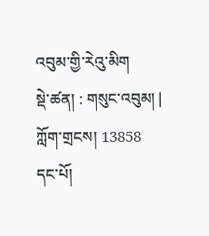འབུམ་གྱི་རེའུ་མིག
སྡེ་ཚན། : གསུང་འབུམ། | ཀློག་གྲངས། 13858
དང་པོ།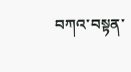བཀའ་བསྟན་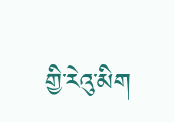གྱི་རེའུ་མིག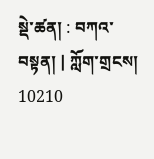སྡེ་ཚན། : བཀའ་བསྟན། | ཀློག་གྲངས། 10210